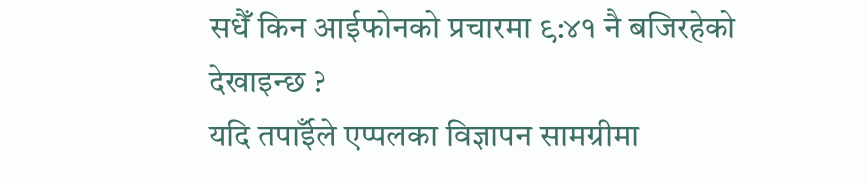सधैँ किन आईफोनको प्रचारमा ९:४१ नै बजिरहेको देखाइन्छ ?
यदि तपाईँले एप्पलका विज्ञापन सामग्रीमा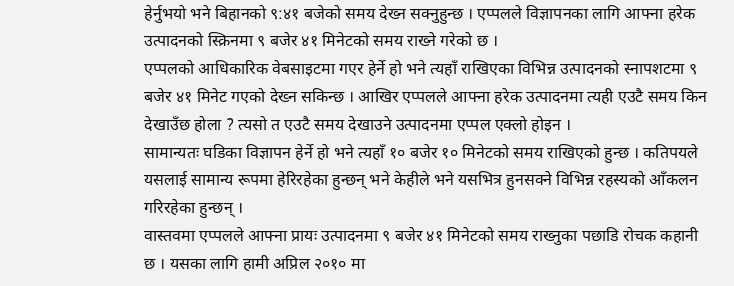हेर्नुभयो भने बिहानको ९:४१ बजेको समय देख्न सक्नुहुन्छ । एप्पलले विज्ञापनका लागि आफ्ना हरेक उत्पादनको स्क्रिनमा ९ बजेर ४१ मिनेटको समय राख्ने गरेको छ ।
एप्पलको आधिकारिक वेबसाइटमा गएर हेर्ने हो भने त्यहाँ राखिएका विभिन्न उत्पादनको स्नापशटमा ९ बजेर ४१ मिनेट गएको देख्न सकिन्छ । आखिर एप्पलले आफ्ना हरेक उत्पादनमा त्यही एउटै समय किन देखाउँछ होला ? त्यसो त एउटै समय देखाउने उत्पादनमा एप्पल एक्लो होइन ।
सामान्यतः घडिका विज्ञापन हेर्ने हो भने त्यहाँ १० बजेर १० मिनेटको समय राखिएको हुन्छ । कतिपयले यसलाई सामान्य रूपमा हेरिरहेका हुन्छन् भने केहीले भने यसभित्र हुनसक्ने विभिन्न रहस्यको आँकलन गरिरहेका हुन्छन् ।
वास्तवमा एप्पलले आफ्ना प्रायः उत्पादनमा ९ बजेर ४१ मिनेटको समय राख्नुका पछाडि रोचक कहानी छ । यसका लागि हामी अप्रिल २०१० मा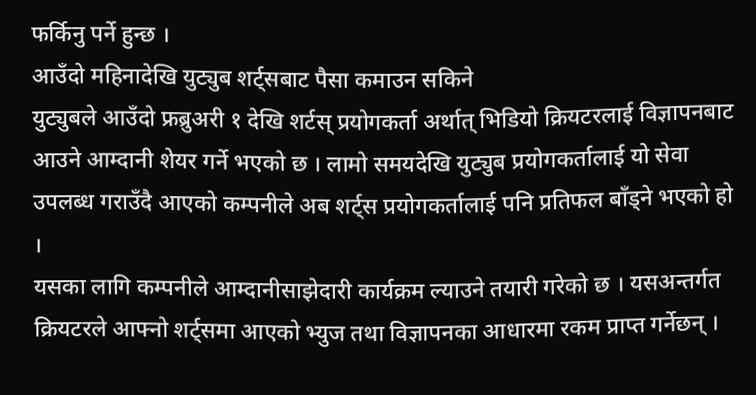फर्किनु पर्ने हुन्छ ।
आउँदो महिनादेखि युट्युब शर्ट्सबाट पैसा कमाउन सकिने
युट्युबले आउँदो फ्रब्रुअरी १ देखि शर्टस् प्रयोगकर्ता अर्थात् भिडियो क्रियटरलाई विज्ञापनबाट आउने आम्दानी शेयर गर्ने भएको छ । लामो समयदेखि युट्युब प्रयोगकर्तालाई यो सेवा उपलब्ध गराउँदै आएको कम्पनीले अब शर्ट्स प्रयोगकर्तालाई पनि प्रतिफल बाँड्ने भएको हो ।
यसका लागि कम्पनीले आम्दानीसाझेदारी कार्यक्रम ल्याउने तयारी गरेको छ । यसअन्तर्गत क्रियटरले आफ्नो शर्ट्समा आएको भ्युज तथा विज्ञापनका आधारमा रकम प्राप्त गर्नेछन् ।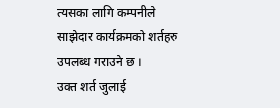त्यसका लागि कम्पनीले साझेदार कार्यक्रमको शर्तहरु उपलब्ध गराउने छ ।
उक्त शर्त जुलाई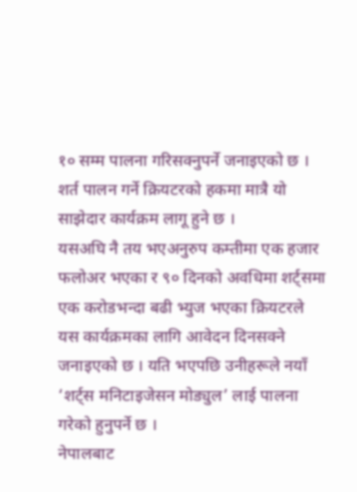१० सम्म पालना गरिसक्नुपर्ने जनाइएको छ । शर्त पालन गर्ने क्रियटरको हकमा मात्रै यो साझेदार कार्यक्रम लागू हुने छ ।
यसअघि नै तय भएअनुरुप कम्तीमा एक हजार फलोअर भएका र ९० दिनको अवधिमा शर्ट्समा एक करोडभन्दा बढी भ्युज भएका क्रियटरले यस कार्यक्रमका लागि आवेदन दिनसक्ने जनाइएको छ । यति भएपछि उनीहरूले नयाँ ‘शर्ट्स मनिटाइजेसन मोड्युल’ लाई पालना गरेको हुनुपर्ने छ ।
नेपालबाट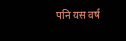पनि यस वर्ष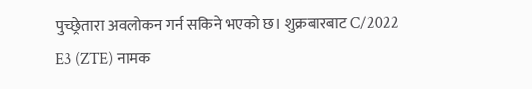पुच्छ्रेतारा अवलोकन गर्न सकिने भएको छ। शुक्रबारबाट C/2022 E3 (ZTE) नामक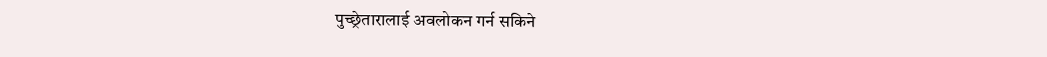पुच्छ्रेतारालाई अवलोकन गर्न सकिने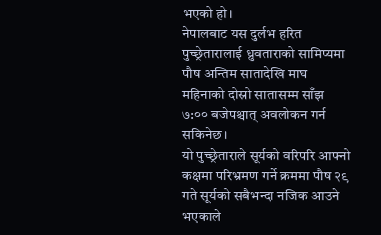भएको हो।
नेपालबाट यस दुर्लभ हरित पुच्छ्रेतारालाई ध्रुवताराको सामिप्यमा पौष अन्तिम सातादेखि माघ महिनाको दोस्रो सातासम्म साँझ ७:०० बजेपश्चात् अवलोकन गर्न सकिनेछ।
यो पुच्छ्रेताराले सूर्यको वरिपरि आफ्नो कक्षमा परिभ्रमण गर्ने क्रममा पौष २९ गते सूर्यको सबैभन्दा नजिक आउने भएकाले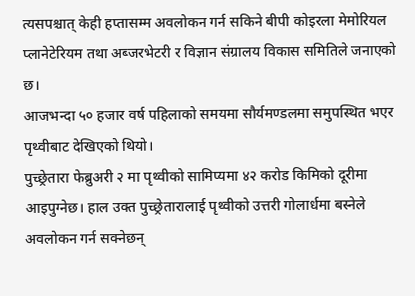त्यसपश्चात् केही हप्तासम्म अवलोकन गर्न सकिने बीपी कोइरला मेमोरियल प्लानेटेरियम तथा अब्जरभेटरी र विज्ञान संग्रालय विकास समितिले जनाएको छ।
आजभन्दा ५० हजार वर्ष पहिलाको समयमा सौर्यमण्डलमा समुपस्थित भएर पृथ्वीबाट देखिएको थियो।
पुच्छ्रेतारा फेब्रुअरी २ मा पृथ्वीको सामिप्यमा ४२ करोड किमिको दूरीमा आइपुग्नेछ। हाल उक्त पुच्छ्रेतारालाई पृथ्वीको उत्तरी गोलार्धमा बस्नेले अवलोकन गर्न सक्नेछन्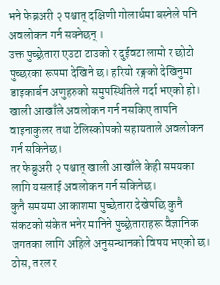भने फेब्रअरी २ पश्चात् दक्षिणी गोलार्धमा बस्नेले पनि अवलोकन गर्न सक्नेछन् ।
उक्त पुच्छ्रेतारा एउटा टाउको र दुईवटा लामो र छोटो पुच्छरका रूपमा देखिने छ। हरियो रङ्गको देखिनुमा डाइकार्बन अणुहरुको समुपस्थितिले गर्दा भएको हो।
खाली आखाँले अवलोकन गर्न नसकिए तापनि वाइनाकुलर तथा टेलिस्कोपको सहायताले अवलोकन गर्न सकिनेछ।
तर फेब्रुअरी २ पश्चात् खाली आखाँले केही समयका लागि यसलाई अवलोकन गर्न सकिनेछ।
कुनै समयमा आकाशमा पुच्छेतारा देखेपछि कुनै संकटको संकेत भनेर मानिने पुच्छ्रेताराहरू वैज्ञानिक जगतका लागि अहिले अनुसन्धानको विषय भएको छ।
ठोस, तरल र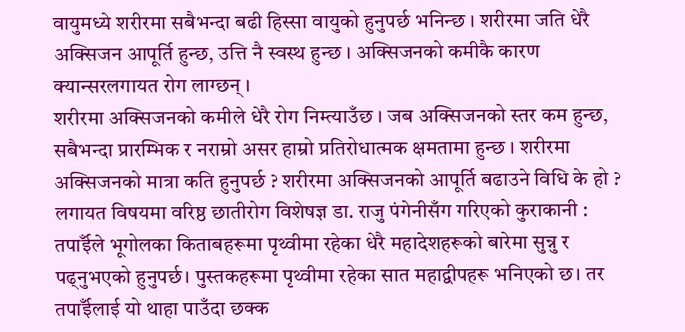वायुमध्ये शरीरमा सबैभन्दा बढी हिस्सा वायुको हुनुपर्छ भनिन्छ । शरीरमा जति धेरै अक्सिजन आपूर्ति हुन्छ, उत्ति नै स्वस्थ हुन्छ । अक्सिजनको कमीकै कारण क्यान्सरलगायत रोग लाग्छन् ।
शरीरमा अक्सिजनको कमीले धेरै रोग निम्त्याउँछ । जब अक्सिजनको स्तर कम हुन्छ, सबैभन्दा प्रारम्भिक र नराम्रो असर हाम्रो प्रतिरोधात्मक क्षमतामा हुन्छ । शरीरमा अक्सिजनको मात्रा कति हुनुपर्छ ? शरीरमा अक्सिजनको आपूर्ति बढाउने विधि के हो ? लगायत विषयमा वरिष्ठ छातीरोग विशेषज्ञ डा. राजु पंगेनीसँग गरिएको कुराकानी :
तपाईँले भूगोलका किताबहरूमा पृथ्वीमा रहेका धेरै महादेशहरूको बारेमा सुन्नु र पढ्नुभएको हुनुपर्छ। पुस्तकहरूमा पृथ्वीमा रहेका सात महाद्वीपहरू भनिएको छ। तर तपाईँलाई यो थाहा पाउँदा छक्क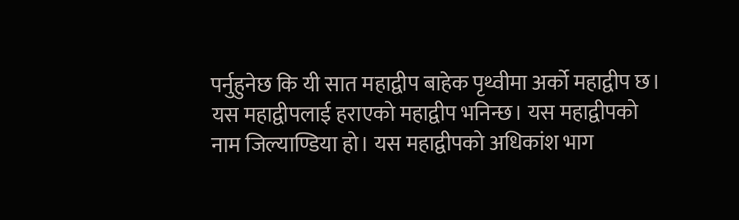पर्नुहुनेछ कि यी सात महाद्वीप बाहेक पृथ्वीमा अर्को महाद्वीप छ। यस महाद्वीपलाई हराएको महाद्वीप भनिन्छ। यस महाद्वीपको नाम जिल्याण्डिया हो। यस महाद्वीपको अधिकांश भाग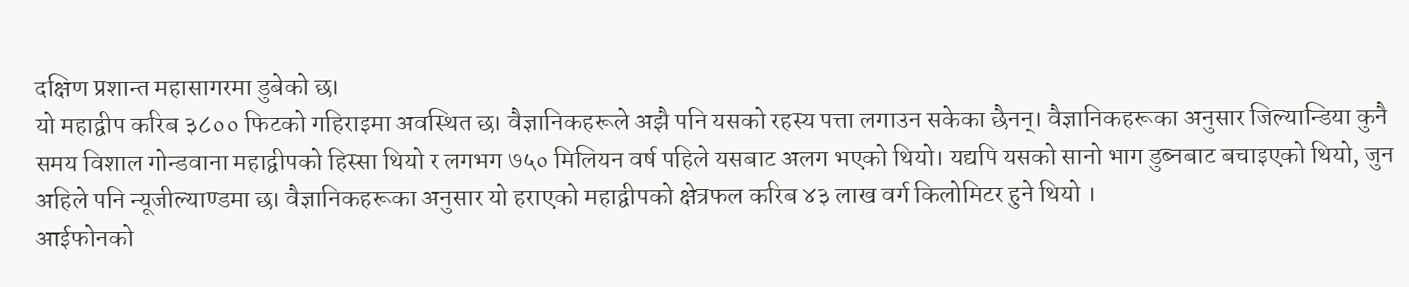दक्षिण प्रशान्त महासागरमा डुबेको छ।
यो महाद्वीप करिब ३८०० फिटको गहिराइमा अवस्थित छ। वैज्ञानिकहरूले अझै पनि यसको रहस्य पत्ता लगाउन सकेका छैनन्। वैज्ञानिकहरूका अनुसार जिल्यान्डिया कुनै समय विशाल गोन्डवाना महाद्वीपको हिस्सा थियो र लगभग ७५० मिलियन वर्ष पहिले यसबाट अलग भएको थियो। यद्यपि यसको सानो भाग डुब्नबाट बचाइएको थियो, जुन अहिले पनि न्यूजील्याण्डमा छ। वैज्ञानिकहरूका अनुसार यो हराएको महाद्वीपको क्षेत्रफल करिब ४३ लाख वर्ग किलोमिटर हुने थियो ।
आईफोनको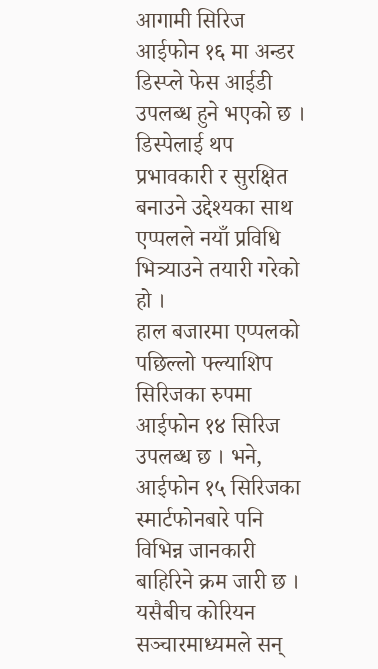आगामी सिरिज आईफोन १६ मा अन्डर डिस्प्ले फेस आईडी उपलब्ध हुने भएको छ । डिस्पेलाई थप प्रभावकारी र सुरक्षित बनाउने उद्देश्यका साथ एप्पलले नयाँ प्रविधि भित्र्याउने तयारी गरेको हो ।
हाल बजारमा एप्पलको पछिल्लो फ्ल्याशिप सिरिजका रुपमा आईफोन १४ सिरिज उपलब्ध छ । भने, आईफोन १५ सिरिजका स्मार्टफोनबारे पनि विभिन्न जानकारी बाहिरिने क्रम जारी छ । यसैबीच कोरियन सञ्चारमाध्यमले सन्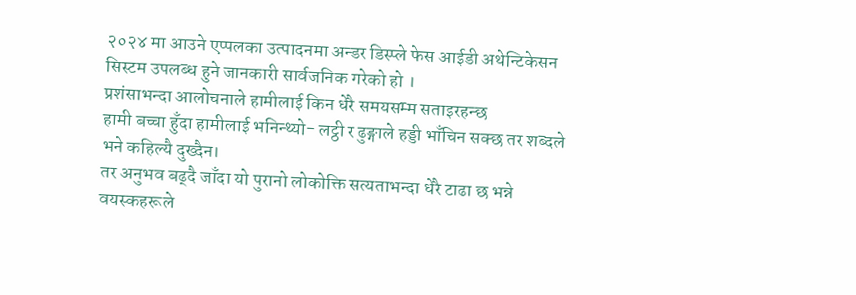२०२४ मा आउने एप्पलका उत्पादनमा अन्डर डिस्प्ले फेस आईडी अथेन्टिकेसन सिस्टम उपलब्ध हुने जानकारी सार्वजनिक गरेको हो ।
प्रशंसाभन्दा आलोचनाले हामीलाई किन धेरै समयसम्म सताइरहन्छ
हामी बच्चा हुँदा हामीलाई भनिन्थ्यो- लट्ठी र ढुङ्गाले हड्डी भाँचिन सक्छ तर शब्दले भने कहिल्यै दुख्दैन।
तर अनुभव बढ्दै जाँदा यो पुरानो लोकोक्ति सत्यताभन्दा धेरै टाढा छ भन्ने वयस्कहरूले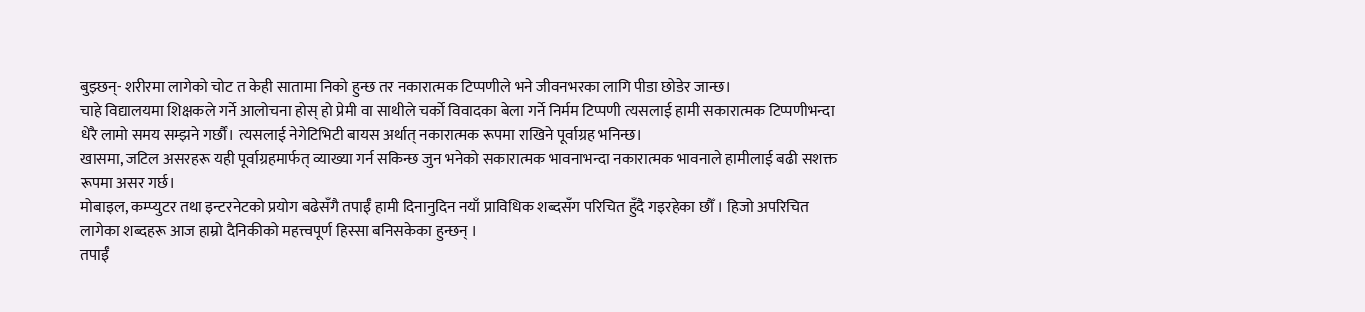बुझ्छन्- शरीरमा लागेको चोट त केही सातामा निको हुन्छ तर नकारात्मक टिप्पणीले भने जीवनभरका लागि पीडा छोडेर जान्छ।
चाहे विद्यालयमा शिक्षकले गर्ने आलोचना होस् हो प्रेमी वा साथीले चर्को विवादका बेला गर्ने निर्मम टिप्पणी त्यसलाई हामी सकारात्मक टिप्पणीभन्दा धेरै लामो समय सम्झने गर्छौँ। त्यसलाई नेगेटिभिटी बायस अर्थात् नकारात्मक रूपमा राखिने पूर्वाग्रह भनिन्छ।
खासमा, जटिल असरहरू यही पूर्वाग्रहमार्फत् व्याख्या गर्न सकिन्छ जुन भनेको सकारात्मक भावनाभन्दा नकारात्मक भावनाले हामीलाई बढी सशक्त रूपमा असर गर्छ।
मोबाइल, कम्प्युटर तथा इन्टरनेटको प्रयोग बढेसँगै तपाईँ हामी दिनानुदिन नयाँ प्राविधिक शब्दसँग परिचित हुँदै गइरहेका छौँ । हिजो अपरिचित लागेका शब्दहरू आज हाम्रो दैनिकीको महत्त्वपूर्ण हिस्सा बनिसकेका हुन्छन् ।
तपाईँ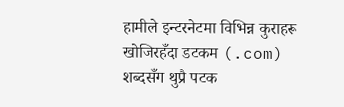हामीले इन्टरनेटमा विभिन्न कुराहरू खोजिरहँदा डटकम (.com) शब्दसँग थुप्रै पटक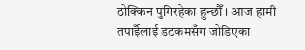ठोक्किन पुगिरहेका हुन्छौँ । आज हामी तपाईँलाई डटकमसँग जोडिएका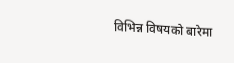विभिन्न विषयको बारेमा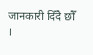जानकारी दिँदै छौँ ।